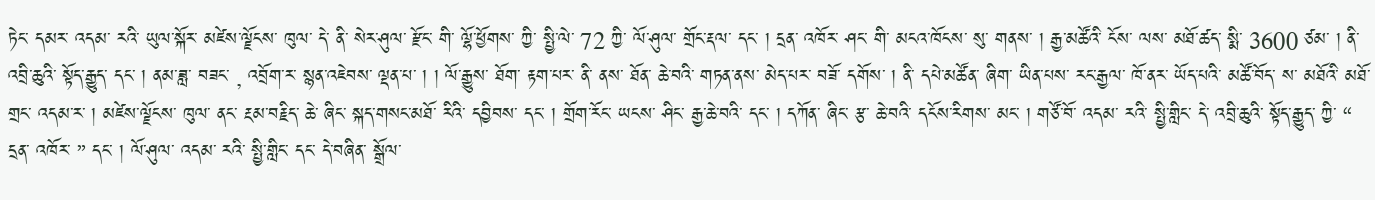ཏེང་ དམར་ འདམ་ རའི་ ཡུལ་སྐོར་ མཛེས་ལྗོངས་ ཁུལ་ དེ་ ནི་ སེར་ཤུལ་ རྫོང་ གི་ ལྷོ་ཕྱོགས་ ཀྱི་ སྤྱི་ལེ་ 72 ཀྱི་ ལོ་ཤུལ་ གྲོང་རྡལ་ དང་ ། དྲན་ འཁོར་ ཤང་ གི་ མངའ་ཁོངས་ སུ་ གནས་ ། རྒྱ་མཚོའི་ ངོས་ ལས་ མཐོ་ཚད་ སྨི་ 3600 ཙམ་ ། ནི་ འབྲི་ཆུའི་ སྟོད་རྒྱུད་ དང་ ། ནམ་ཟླ་ བཟང་ , འབྲོག་ར་ སྙན་འཇེབས་ ལྡན་པ་ ། ། ལོ་རྒྱུས་ ཐོག་ རྟག་པར་ ནི་ ནས་ ཐོན་ ཆེ་བའི་ གཏན་ནས་ མེད་པར་ བཟོ་ དགོས་ ། ནི་ དཔེ་མཚོན་ ཞིག་ ཡིན་པས་ རང་རྒྱལ་ ཁོ་ནར་ ཡོད་པའི་ མཚོ་བོད་ ས་ མཐོའི་ མཐོ་ གྲང་ འདམ་ར་ ། མཛེས་ལྗོངས་ ཁུལ་ ནང་ རྔམ་བརྗིད་ ཆེ་ ཞིང་ སྐད་གསང་མཐོ་ རིའི་ དབྱིབས་ དང་ ། གྲོག་རོང་ ཡངས་ ཤིང་ རྒྱ་ཆེ་བའི་ དང་ ། དཀོན་ ཞིང་ རྩ་ ཆེ་བའི་ དངོས་རིགས་ མང་ ། གཙོ་བོ་ འདམ་ རའི་ སྤྱི་གླིང་ དེ་ འབྲི་ཆུའི་ སྟོད་རྒྱུད་ ཀྱི་ “ དྲན་ འཁོར་ ” དང་ ། ལོ་ཤུལ་ འདམ་ རའི་ སྤྱི་གླིང་ དང་ དེ་བཞིན་ སྒྲོལ་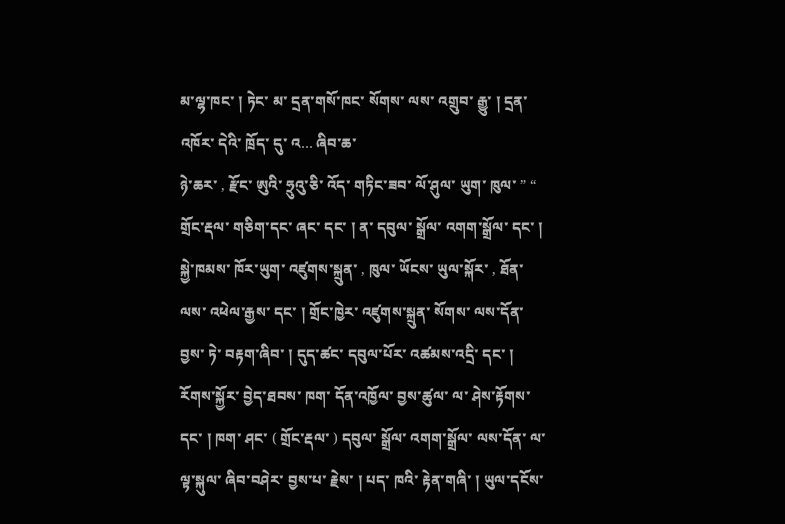མ་ལྷ་ཁང་ ། ཏེང་ མ་ དྲན་གསོ་ཁང་ སོགས་ ལས་ འགྲུབ་ རྒྱུ་ ། དྲན་ འཁོར་ དེའི་ ཁྲོད་ དུ་ འ… ཞིབ་ཆ་
ཉེ་ཆར་ , རྫོང་ ཨུའི་ ཧྲུའུ་ཅི་ འོད་ གཏིང་ཟབ་ ལོ་ཤུལ་ ཡུག་ ཁུལ་ ” “ གྲོང་རྡལ་ གཅིག་དང་ ཞང་ དང་ ། ན་ དབུལ་ སྒྲོལ་ འགག་སྒྲོལ་ དང་ ། སྐྱེ་ཁམས་ ཁོར་ཡུག་ འཛུགས་སྐྲུན་ , ཁུལ་ ཡོངས་ ཡུལ་སྐོར་ , ཐོན་ལས་ འཕེལ་རྒྱས་ དང་ ། གྲོང་ཁྱེར་ འཛུགས་སྐྲུན་ སོགས་ ལས་དོན་ བྱས་ ཏེ་ བརྟག་ཞིབ་ ། དུད་ཚང་ དབུལ་པོར་ འཚམས་འདྲི་ དང་ ། རོགས་སྐྱོར་ བྱེད་ཐབས་ ཁག་ དོན་འཁྱོལ་ བྱས་ཚུལ་ ལ་ ཤེས་རྟོགས་ དང་ ། ཁག་ ཤང་ ( གྲོང་རྡལ་ ) དབུལ་ སྒྲོལ་ འགག་སྒྲོལ་ ལས་དོན་ ལ་ ལྟ་སྐུལ་ ཞིབ་བཤེར་ བྱས་པ་ རྗེས་ ། པད་ ཁའི་ རྟེན་གཞི་ ། ཡུལ་དངོས་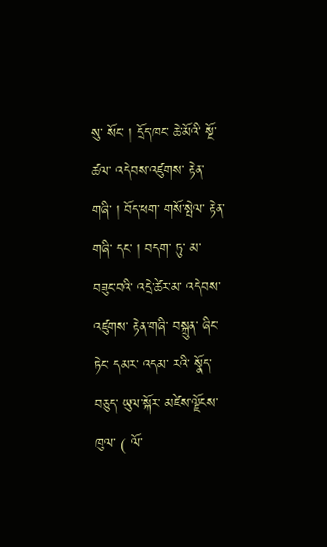སུ་ སོང་ ། དྲོད་ཁང་ ཆེ་མོའི་ སྔོ་ཚལ་ འདེབས་འཛུགས་ རྟེན་གཞི་ ། བོད་ཕག་ གསོ་སྤེལ་ རྟེན་གཞི་ དང་ ། བདག་ ཏུ་ མ་ བཟུང་བའི་ འདྲེ་ཚེར་མ་ འདེབས་འཛུགས་ རྟེན་གཞི་ བསྐྲུན་ ཞིང་ ཏེང་ དམར་ འདམ་ རའི་ སྣོད་བཅུད་ ཡུལ་སྐོར་ མཛེས་ལྗོངས་ ཁུལ་ ( ལོ་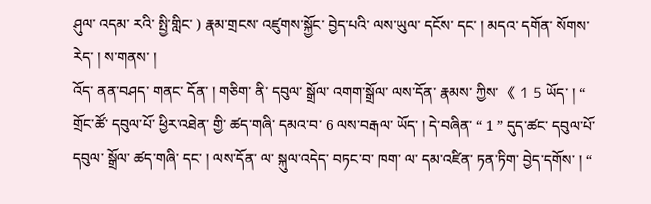ཤུལ་ འདམ་ རའི་ སྤྱི་གླིང་ ) རྣམ་གྲངས་ འཛུགས་སྐྱོང་ བྱེད་པའི་ ལས་ཡུལ་ དངོས་ དང་ ། མདའ་ དགོན་ སོགས་ རེད་ ། ས་གནས་ །
འོད་ ནན་བཤད་ གནང་ དོན་ ། གཅིག་ ནི་ དབུལ་ སྒྲོལ་ འགག་སྒྲོལ་ ལས་དོན་ རྣམས་ ཀྱིས་ 《 1 5 ཡོད་ ། “ གྲོང་ཚོ་ དབུལ་པོ་ ཕྱིར་འཐེན་ གྱི་ ཚད་གཞི་ དམའ་བ་ 6 ལས་བརྒལ་ ཡོད་ ། དེ་བཞིན་ “ 1 ” དུད་ཚང་ དབུལ་པོ་ དབུལ་ སྒྲོལ་ ཚད་གཞི་ དང་ ། ལས་དོན་ ལ་ སྐུལ་འདེད་ བཏང་བ་ ཁག་ ལ་ དམ་འཛིན་ ཏན་ཏིག་ བྱེད་དགོས་ ། “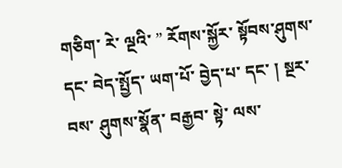གཅིག་ རེ་ ལྔའི་ ” རོགས་སྐྱོར་ སྟོབས་ཤུགས་ དང་ བེད་སྤྱོད་ ཡག་པོ་ བྱེད་པ་ དང་ ། སྔར་ བས་ ཤུགས་སྣོན་ བརྒྱབ་ སྟེ་ ལས་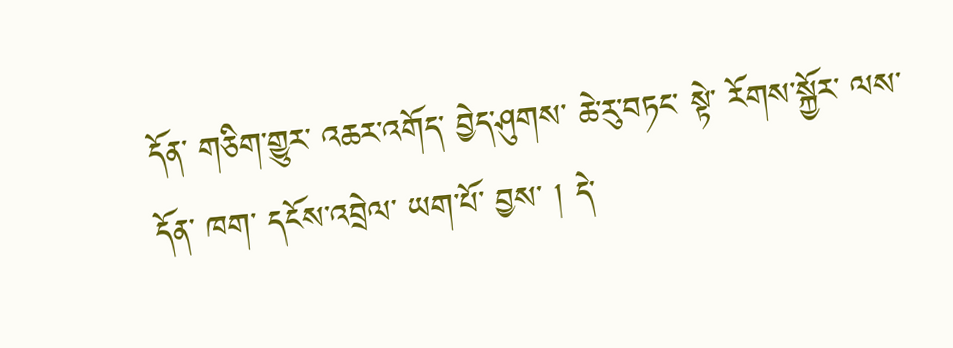དོན་ གཅིག་གྱུར་ འཆར་འགོད་ བྱེད་ཤུགས་ ཆེ་རུ་བཏང་ སྟེ་ རོགས་སྐྱོར་ ལས་དོན་ ཁག་ དངོས་འབྲེལ་ ཡག་པོ་ བྱས་ ། དེ་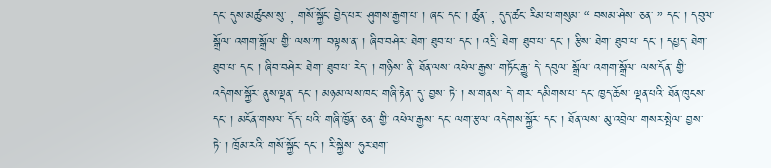དང་ དུས་མཚུངས་སུ་ , གསོ་སྐྱོང་ བྱེད་པར་ ཤུགས་རྒྱག་པ་ ། ཞང་ དང་ ། ཚུན་ , དུད་ཚང་ རིམ་པ་གསུམ་ “ བསམ་ཤེས་ ཅན་ ” དང་ ། དབུལ་ སྒྲོལ་ འགག་སྒྲོལ་ གྱི་ ལས་ཀ་ བལྟས་ན་ ། ཞིབ་བཤེར་ ཐེག་ ཐུབ་པ་ དང་ ། འདྲི་ ཐེག་ ཐུབ་པ་ དང་ ། རྩིས་ ཐེག་ ཐུབ་པ་ དང་ ། དཔྱད་ ཐེག་ ཐུབ་པ་ དང་ ། ཞིབ་བཤེར་ ཐེག་ ཐུབ་པ་ རེད་ ། གཉིས་ ནི་ ཐོན་ལས་ འཕེལ་རྒྱས་ གཏོང་རྒྱུ་ དེ་ དབུལ་ སྒྲོལ་ འགག་སྒྲོལ་ ལས་དོན་ གྱི་ འདེགས་སྐྱོར་ ནུས་ལྡན་ དང་ ། མཉམ་ལས་ཁང་ གཞི་རྟེན་ དུ་ བྱས་ ཏེ་ ། ས་གནས་ དེ་ གར་ དམིགས་པ་ དང་ ཁྱད་ཆོས་ ལྡན་པའི་ ཐོན་ཁུངས་ དང་ ། མངོན་གསལ་ དོད་ པའི་ གཞི་ཁྱོན་ ཅན་ གྱི་ འཕེལ་རྒྱས་ དང་ ལག་རྩལ་ འདེགས་སྐྱོར་ དང་ ། ཐོན་ལས་ མུ་འབྲེལ་ གསར་སྤེལ་ བྱས་ ཏེ་ ། ཁྲོམ་རའི་ གསོ་སྐྱོང་ དང་ ། རི་སྐྱེས་ ཧུར་ཐག་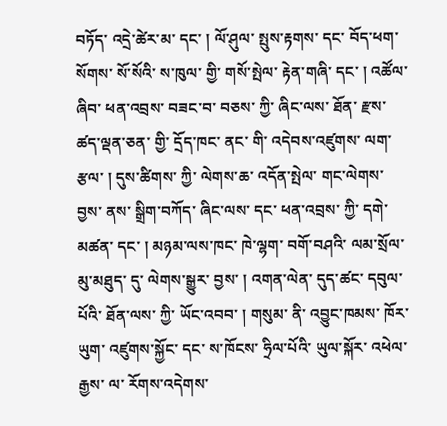བཏོད་ འདྲེ་ཚེར་མ་ དང་ ། ལོ་ཤུལ་ སྤུས་རྟགས་ དང་ བོད་ཕག་ སོགས་ སོ་སོའི་ ས་ཁུལ་ གྱི་ གསོ་སྤེལ་ རྟེན་གཞི་ དང་ ། འཚོལ་ཞིབ་ ཕན་འབྲས་ བཟང་བ་ བཅས་ ཀྱི་ ཞིང་ལས་ ཐོན་ རྫས་ ཚད་ལྡན་ཅན་ གྱི་ དྲོད་ཁང་ ནང་ གི་ འདེབས་འཛུགས་ ལག་རྩལ་ ། དུས་ཚིགས་ ཀྱི་ ལེགས་ཆ་ འདོན་སྤེལ་ གང་ལེགས་ བྱས་ ནས་ སྒྲིག་བཀོད་ ཞིང་ལས་ དང་ ཕན་འབྲས་ ཀྱི་ དགེ་མཚན་ དང་ ། མཉམ་ལས་ཁང་ ཁེ་ལྷག་ བགོ་བཤའི་ ལམ་སྲོལ་ མུ་མཐུད་ དུ་ ལེགས་སྒྱུར་ བྱས་ ། འགན་ལེན་ དུད་ཚང་ དབུལ་ པོའི་ ཐོན་ལས་ ཀྱི་ ཡོང་འབབ་ ། གསུམ་ ནི་ འབྱུང་ཁམས་ ཁོར་ཡུག་ འཛུགས་སྐྱོང་ དང་ ས་ཁོངས་ ཧྲིལ་པོའི་ ཡུལ་སྐོར་ འཕེལ་རྒྱས་ ལ་ རོགས་འདེགས་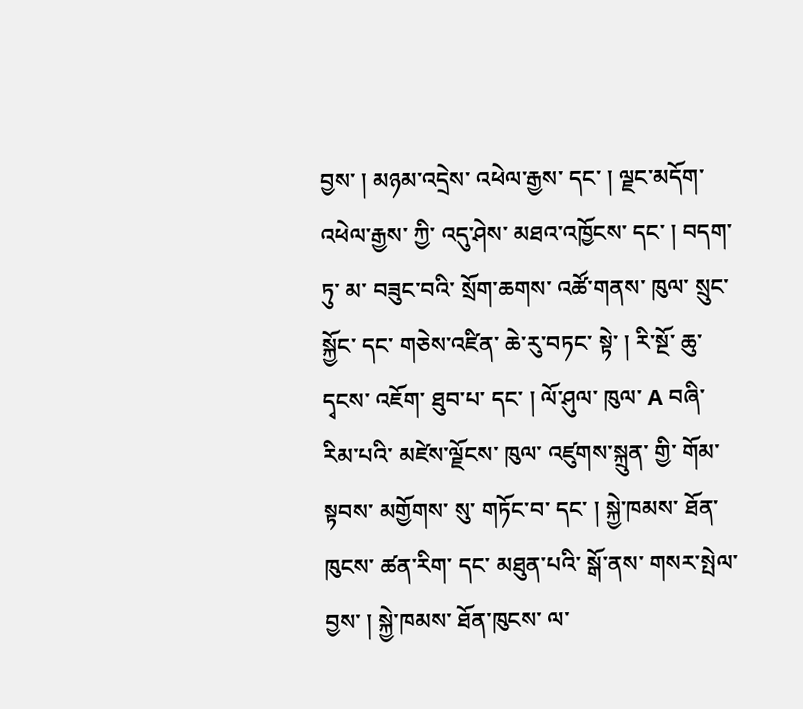བྱས་ ། མཉམ་འདྲེས་ འཕེལ་རྒྱས་ དང་ ། ལྗང་མདོག་ འཕེལ་རྒྱས་ ཀྱི་ འདུ་ཤེས་ མཐའ་འཁྱོངས་ དང་ ། བདག་ ཏུ་ མ་ བཟུང་བའི་ སྲོག་ཆགས་ འཚོ་གནས་ ཁུལ་ སྲུང་སྐྱོང་ དང་ གཅེས་འཛིན་ ཆེ་རུ་བཏང་ སྟེ་ ། རི་སྔོ་ ཆུ་དྭངས་ འཇོག་ ཐུབ་པ་ དང་ ། ལོ་ཤུལ་ ཁུལ་ A བཞི་ རིམ་པའི་ མཛེས་ལྗོངས་ ཁུལ་ འཛུགས་སྐྲུན་ གྱི་ གོམ་སྟབས་ མགྱོགས་ སུ་ གཏོང་བ་ དང་ ། སྐྱེ་ཁམས་ ཐོན་ཁུངས་ ཚན་རིག་ དང་ མཐུན་པའི་ སྒོ་ནས་ གསར་སྤེལ་ བྱས་ ། སྐྱེ་ཁམས་ ཐོན་ཁུངས་ ལ་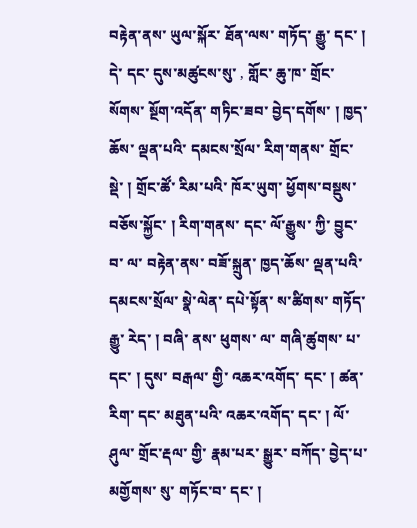བརྟེན་ནས་ ཡུལ་སྐོར་ ཐོན་ལས་ གཏོད་ རྒྱུ་ དང་ ། དེ་ དང་ དུས་མཚུངས་སུ་ , གློང་ ཆུ་ཁ་ གྲོང་ སོགས་ སྔོག་འདོན་ གཏིང་ཟབ་ བྱེད་དགོས་ ། ཁྱད་ཆོས་ ལྡན་པའི་ དམངས་སྲོལ་ རིག་གནས་ གྲོང་སྡེ་ ། གྲོང་ཚོ་ རིམ་པའི་ ཁོར་ཡུག་ ཕྱོགས་བསྡུས་ བཅོས་སྐྱོང་ ། རིག་གནས་ དང་ ལོ་རྒྱུས་ ཀྱི་ བྱུང་བ་ ལ་ བརྟེན་ནས་ བཟོ་སྐྲུན་ ཁྱད་ཆོས་ ལྡན་པའི་ དམངས་སྲོལ་ སྣེ་ལེན་ དཔེ་སྟོན་ ས་ཚིགས་ གཏོད་ རྒྱུ་ རེད་ ། བཞི་ ནས་ ཕུགས་ ལ་ གཞི་ཚུགས་ པ་ དང་ ། དུས་ བརྒལ་ གྱི་ འཆར་འགོད་ དང་ ། ཚན་རིག་ དང་ མཐུན་པའི་ འཆར་འགོད་ དང་ ། ལོ་ཤུལ་ གྲོང་རྡལ་ གྱི་ རྣམ་པར་ སྒྱུར་ བཀོད་ བྱེད་པ་ མགྱོགས་ སུ་ གཏོང་བ་ དང་ །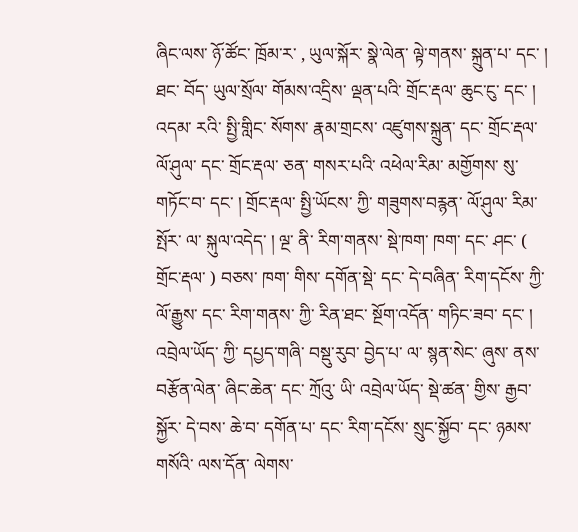ཞིང་ལས་ ཉོ་ཚོང་ ཁྲོམ་ར་ , ཡུལ་སྐོར་ སྣེ་ལེན་ ལྟེ་གནས་ སྐྲུན་པ་ དང་ ། ཐང་ བོད་ ཡུལ་སྲོལ་ གོམས་འདྲིས་ ལྡན་པའི་ གྲོང་རྡལ་ ཆུང་ངུ་ དང་ ། འདམ་ རའི་ སྤྱི་གླིང་ སོགས་ རྣམ་གྲངས་ འཛུགས་སྐྲུན་ དང་ གྲོང་རྡལ་ ལོ་ཤུལ་ དང་ གྲོང་རྡལ་ ཅན་ གསར་པའི་ འཕེལ་རིམ་ མགྱོགས་ སུ་ གཏོང་བ་ དང་ ། གྲོང་རྡལ་ སྤྱི་ཡོངས་ ཀྱི་ གཟུགས་བརྙན་ ལོ་ཤུལ་ རིམ་ སྤོར་ ལ་ སྐུལ་འདེད་ ། ལྔ་ ནི་ རིག་གནས་ སྡེ་ཁག་ ཁག་ དང་ ཤང་ ( གྲོང་རྡལ་ ) བཅས་ ཁག་ གིས་ དགོན་སྡེ་ དང་ དེ་བཞིན་ རིག་དངོས་ ཀྱི་ ལོ་རྒྱུས་ དང་ རིག་གནས་ ཀྱི་ རིན་ཐང་ སྔོག་འདོན་ གཏིང་ཟབ་ དང་ ། འབྲེལ་ཡོད་ ཀྱི་ དཔྱད་གཞི་ བསྡུ་རུབ་ བྱེད་པ་ ལ་ སྙན་སེང་ ཞུས་ ནས་ བརྩོན་ལེན་ ཞིང་ཆེན་ དང་ ཀྲོའུ་ ཡི་ འབྲེལ་ཡོད་ སྡེ་ཚན་ གྱིས་ རྒྱབ་སྐྱོར་ དེ་བས་ ཆེ་བ་ དགོན་པ་ དང་ རིག་དངོས་ སྲུང་སྐྱོབ་ དང་ ཉམས་ གསོའི་ ལས་དོན་ ལེགས་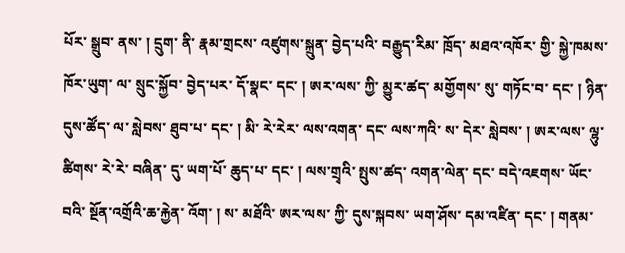པོར་ སྒྲུབ་ ནས་ ། དྲུག་ ནི་ རྣམ་གྲངས་ འཛུགས་སྐྲུན་ བྱེད་པའི་ བརྒྱུད་རིམ་ ཁྲོད་ མཐའ་འཁོར་ གྱི་ སྐྱེ་ཁམས་ ཁོར་ཡུག་ ལ་ སྲུང་སྐྱོབ་ བྱེད་པར་ དོ་སྣང་ དང་ ། ཨར་ལས་ ཀྱི་ མྱུར་ཚད་ མགྱོགས་ སུ་ གཏོང་བ་ དང་ ། ཉིན་ དུས་ཚོད་ ལ་ སླེབས་ ཐུབ་པ་ དང་ ། མི་ རེ་རེར་ ལས་འགན་ དང་ ལས་ཀའི་ ས་ དེར་ སླེབས་ ། ཨར་ལས་ ལྷུ་ཚིགས་ རེ་རེ་ བཞིན་ དུ་ ཡག་པོ་ ཆུད་པ་ དང་ ། ལས་གྲྭའི་ སྤུས་ཚད་ འགན་ལེན་ དང་ བདེ་འཇགས་ ཡོང་བའི་ སྔོན་འགྲོའི་ཆ་རྐྱེན་ འོག་ ། ས་ མཐོའི་ ཨར་ལས་ ཀྱི་ དུས་སྐབས་ ཡག་ཤོས་ དམ་འཛིན་ དང་ ། གནམ་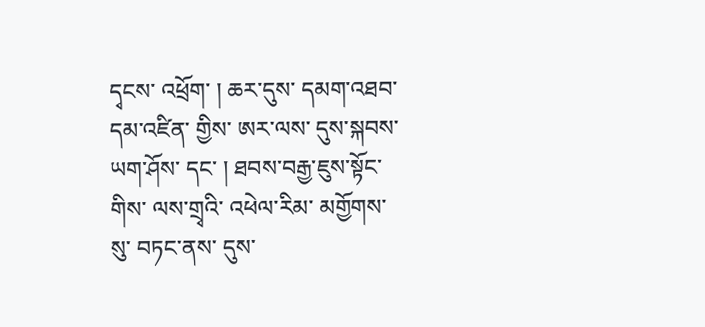དྭངས་ འཕྲོག་ ། ཆར་དུས་ དམག་འཐབ་ དམ་འཛིན་ གྱིས་ ཨར་ལས་ དུས་སྐབས་ ཡག་ཤོས་ དང་ ། ཐབས་བརྒྱ་ཇུས་སྟོང་ གིས་ ལས་གྲྭའི་ འཕེལ་རིམ་ མགྱོགས་ སུ་ བཏང་ནས་ དུས་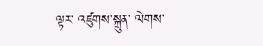ལྟར་ འཛུགས་སྐྲུན་ ལེགས་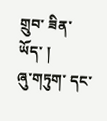གྲུབ་ ཟིན་ ཡོད་ །
ཞུ་གཏུག་ དང་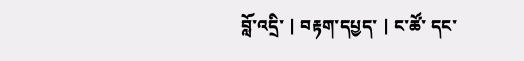བློ་འདྲི་ | བརྟག་དཔྱད་ | ང་ཚོ་ དང་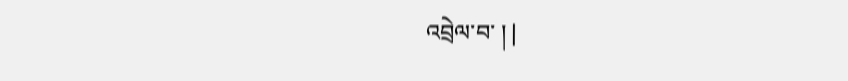འབྲེལ་བ་ ། |